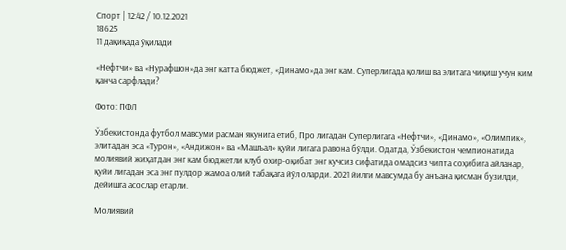Спорт | 12:42 / 10.12.2021
18625
11 дақиқада ўқилади

«Нефтчи» ва «Нурафшон»да энг катта бюджет, «Динамо»да энг кам. Суперлигада қолиш ва элитага чиқиш учун ким қанча сарфлади?

Фото: ПФЛ

Ўзбекистонда футбол мавсуми расман якунига етиб, Про лигадан Суперлигага «Нефтчи», «Динамо», «Олимпик», элитадан эса «Турон», «Андижон» ва «Машъал» қуйи лигага равона бўлди. Одатда, Ўзбекистон чемпионатида молиявий жиҳатдан энг кам бюджетли клуб охир-оқибат энг кучсиз сифатида омадсиз чипта соҳибига айланар, қуйи лигадан эса энг пулдор жамоа олий табақага йўл оларди. 2021 йилги мавсумда бу анъана қисман бузилди, дейишга асослар етарли.

Молиявий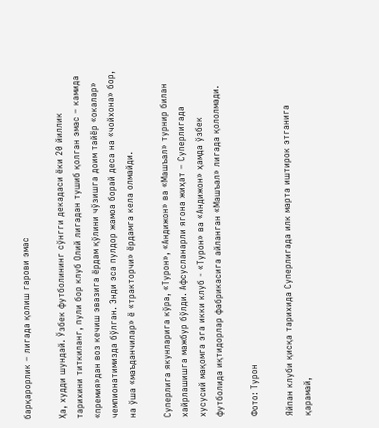барқарорлик – лигада қолиш гарови эмас

Ҳа, худди шундай. Ўзбек футболининг сўнгги декадаси ёки 20 йиллик тарихини титкиланг, пули бор клуб Олий лигадан тушиб қолган эмас – камида «премия»дан воз кечиш эвазига ёрдам қўлини чўзишга доим тайёр «окалар» чемпионатимизда бўлган. Энди эса пулдор жамоа борай деса на «чойхона» бор, на ўша «маъданчилар» ё «тракторчи» ёрдамга кела олмайди.

Суперлига якунларига кўра, «Турон», «Андижон» ва «Машъал» турнир билан хайрлашишга мажбур бўлди. Афсусланарли ягона жиҳат – Суперлигада хусусий мақомга эга икки клуб - «Турон» ва «Андижон» ҳамда ўзбек футболида иқтидорлар фабрикасига айланган «Машъал» лигада қололмади.

Фото: Турон

Яйпан клуби қисқа тарихида Суперлигада илк марта иштирок этганига қарамай,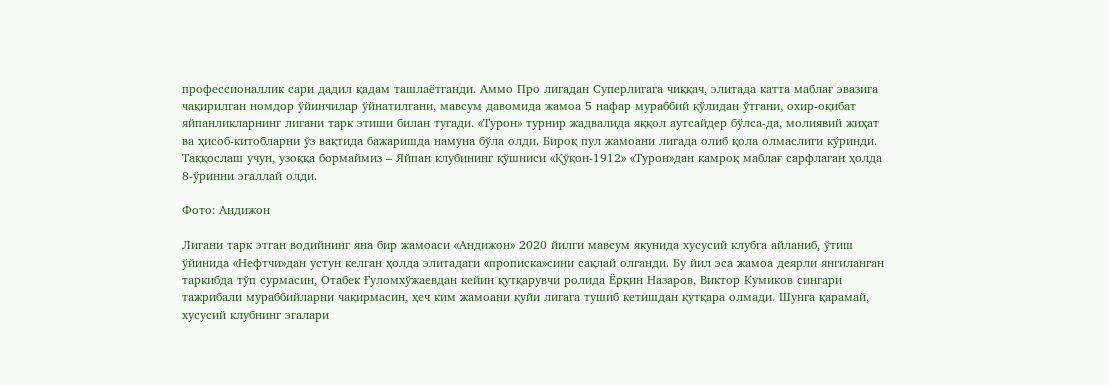профессионаллик сари дадил қадам ташлаётганди. Аммо Про лигадан Суперлигага чиққач, элитада катта маблағ эвазига чақирилган номдор ўйинчилар ўйнатилгани, мавсум давомида жамоа 5 нафар мураббий қўлидан ўтгани, охир-оқибат яйпанликларнинг лигани тарк этиши билан тугади. «Турон» турнир жадвалида яққол аутсайдер бўлса-да, молиявий жиҳат ва ҳисоб-китобларни ўз вақтида бажаришда намуна бўла олди. Бироқ пул жамоани лигада олиб қола олмаслиги кўринди. Таққослаш учун, узоққа бормаймиз – Яйпан клубининг қўшниси «Қўқон-1912» «Турон»дан камроқ маблағ сарфлаган ҳолда 8-ўринни эгаллай олди.

Фото: Андижон

Лигани тарк этган водийнинг яна бир жамоаси «Андижон» 2020 йилги мавсум якунида хусусий клубга айланиб, ўтиш ўйинида «Нефтчи»дан устун келган ҳолда элитадаги «прописка»сини сақлай олганди. Бу йил эса жамоа деярли янгиланган таркибда тўп сурмасин, Отабек Ғуломхўжаевдан кейин қутқарувчи ролида Ёрқин Назаров, Виктор Кумиков сингари тажрибали мураббийларни чақирмасин, ҳеч ким жамоани қуйи лигага тушиб кетишдан қутқара олмади. Шунга қарамай, хусусий клубнинг эгалари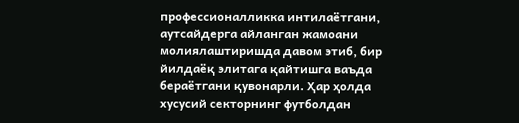профессионалликка интилаётгани, аутсайдерга айланган жамоани молиялаштиришда давом этиб, бир йилдаёқ элитага қайтишга ваъда бераётгани қувонарли. Ҳар ҳолда хусусий секторнинг футболдан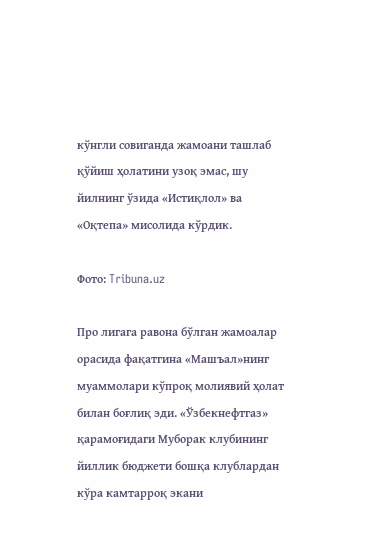кўнгли совиганда жамоани ташлаб қўйиш ҳолатини узоқ эмас, шу йилнинг ўзида «Истиқлол» ва «Оқтепа» мисолида кўрдик.

Фото: Tribuna.uz

Про лигага равона бўлган жамоалар орасида фақатгина «Машъал»нинг муаммолари кўпроқ молиявий ҳолат билан боғлиқ эди. «Ўзбекнефтгаз» қарамоғидаги Муборак клубининг йиллик бюджети бошқа клублардан кўра камтарроқ экани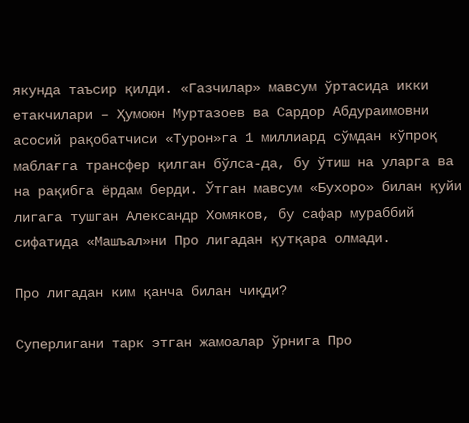якунда таъсир қилди. «Газчилар» мавсум ўртасида икки етакчилари – Ҳумоюн Муртазоев ва Сардор Абдураимовни асосий рақобатчиси «Турон»га 1 миллиард сўмдан кўпроқ маблағга трансфер қилган бўлса-да, бу ўтиш на уларга ва на рақибга ёрдам берди. Ўтган мавсум «Бухоро» билан қуйи лигага тушган Александр Хомяков, бу сафар мураббий сифатида «Машъал»ни Про лигадан қутқара олмади.

Про лигадан ким қанча билан чиқди?

Суперлигани тарк этган жамоалар ўрнига Про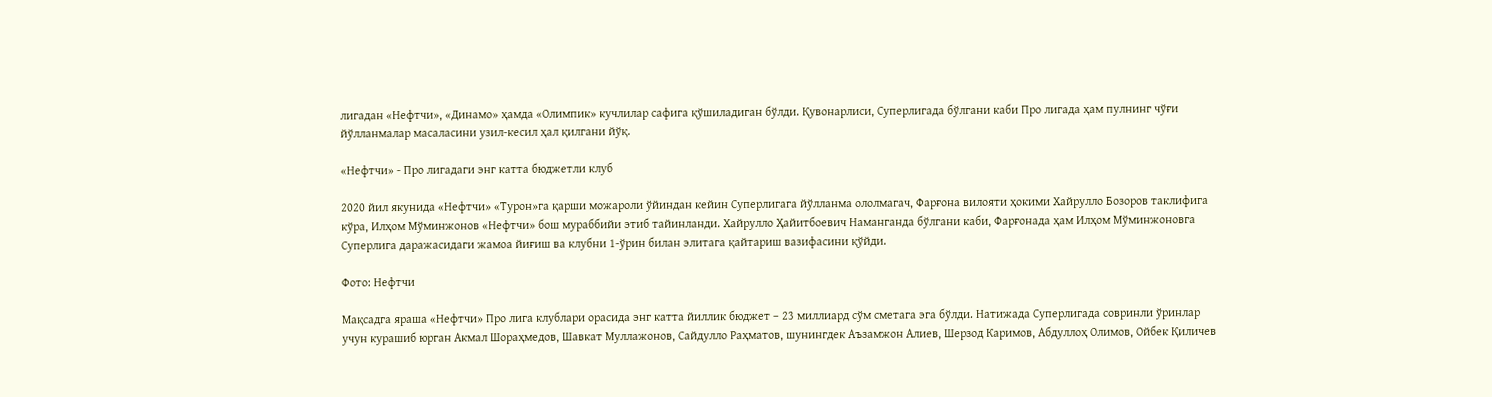лигадан «Нефтчи», «Динамо» ҳамда «Олимпик» кучлилар сафига қўшиладиган бўлди. Қувонарлиси, Суперлигада бўлгани каби Про лигада ҳам пулнинг чўғи йўлланмалар масаласини узил-кесил ҳал қилгани йўқ.

«Нефтчи» - Про лигадаги энг катта бюджетли клуб

2020 йил якунида «Нефтчи» «Турон»га қарши можароли ўйиндан кейин Суперлигага йўлланма ололмагач, Фарғона вилояти ҳокими Хайрулло Бозоров таклифига кўра, Илҳом Мўминжонов «Нефтчи» бош мураббийи этиб тайинланди. Хайрулло Ҳайитбоевич Наманганда бўлгани каби, Фарғонада ҳам Илҳом Мўминжоновга Суперлига даражасидаги жамоа йиғиш ва клубни 1-ўрин билан элитага қайтариш вазифасини қўйди.

Фото: Нефтчи

Мақсадга яраша «Нефтчи» Про лига клублари орасида энг катта йиллик бюджет – 23 миллиард сўм сметага эга бўлди. Натижада Суперлигада совринли ўринлар учун курашиб юрган Акмал Шораҳмедов, Шавкат Муллажонов, Сайдулло Раҳматов, шунингдек Аъзамжон Алиев, Шерзод Каримов, Абдуллоҳ Олимов, Ойбек Қиличев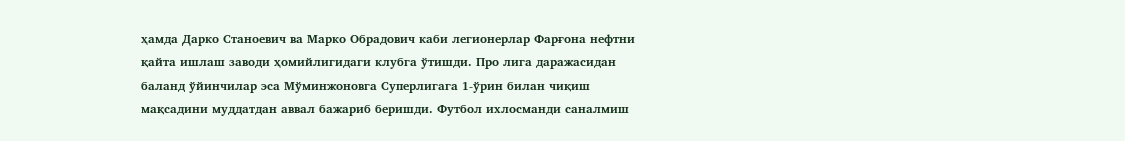ҳамда Дарко Станоевич ва Марко Обрадович каби легионерлар Фарғона нефтни қайта ишлаш заводи ҳомийлигидаги клубга ўтишди. Про лига даражасидан баланд ўйинчилар эса Мўминжоновга Суперлигага 1-ўрин билан чиқиш мақсадини муддатдан аввал бажариб беришди. Футбол ихлосманди саналмиш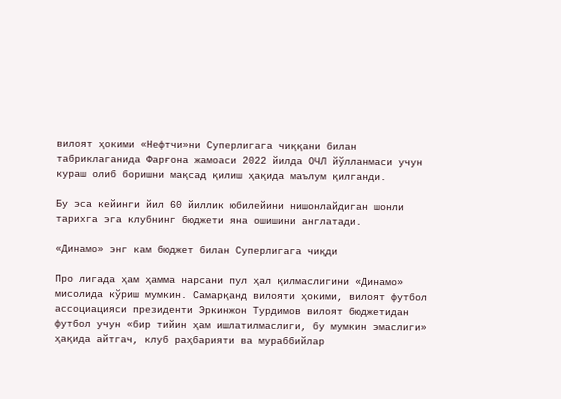вилоят ҳокими «Нефтчи»ни Суперлигага чиққани билан табриклаганида Фарғона жамоаси 2022 йилда ОЧЛ йўлланмаси учун кураш олиб боришни мақсад қилиш ҳақида маълум қилганди.

Бу эса кейинги йил 60 йиллик юбилейини нишонлайдиган шонли тарихга эга клубнинг бюджети яна ошишини англатади.

«Динамо» энг кам бюджет билан Суперлигага чиқди

Про лигада ҳам ҳамма нарсани пул ҳал қилмаслигини «Динамо» мисолида кўриш мумкин. Самарқанд вилояти ҳокими, вилоят футбол ассоциацияси президенти Эркинжон Турдимов вилоят бюджетидан футбол учун «бир тийин ҳам ишлатилмаслиги, бу мумкин эмаслиги» ҳақида айтгач, клуб раҳбарияти ва мураббийлар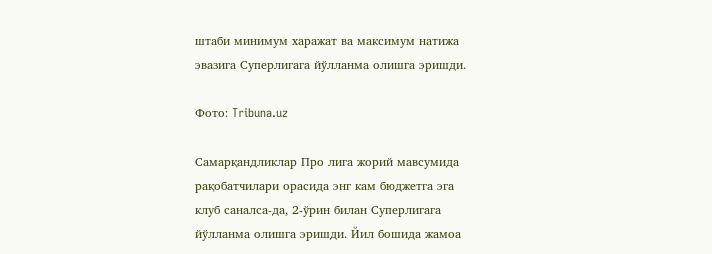штаби минимум харажат ва максимум натижа эвазига Суперлигага йўлланма олишга эришди.

Фото: Tribuna.uz

Самарқандликлар Про лига жорий мавсумида рақобатчилари орасида энг кам бюджетга эга клуб саналса-да, 2-ўрин билан Суперлигага йўлланма олишга эришди. Йил бошида жамоа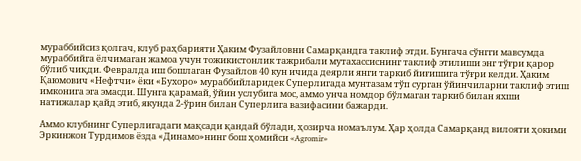мураббийсиз қолгач, клуб раҳбарияти Ҳаким Фузайловни Самарқандга таклиф этди. Бунгача сўнгги мавсумда мураббийга ёлчимаган жамоа учун тожикистонлик тажрибали мутахассиснинг таклиф этилиши энг тўғри қарор бўлиб чиқди. Февралда иш бошлаган Фузайлов 40 кун ичида деярли янги таркиб йиғишига тўғри келди. Ҳаким Қаюмович «Нефтчи» ёки «Бухоро» мураббийларидек Суперлигада мунтазам тўп сурган ўйинчиларни таклиф этиш имконига эга эмасди. Шунга қарамай, ўйин услубига мос, аммо унча номдор бўлмаган таркиб билан яхши натижалар қайд этиб, якунда 2-ўрин билан Суперлига вазифасини бажарди.

Аммо клубнинг Суперлигадаги мақсади қандай бўлади, ҳозирча номаълум. Ҳар ҳолда Самарқанд вилояти ҳокими Эркинжон Турдимов ёзда «Динамо»нинг бош ҳомийси «Agromir»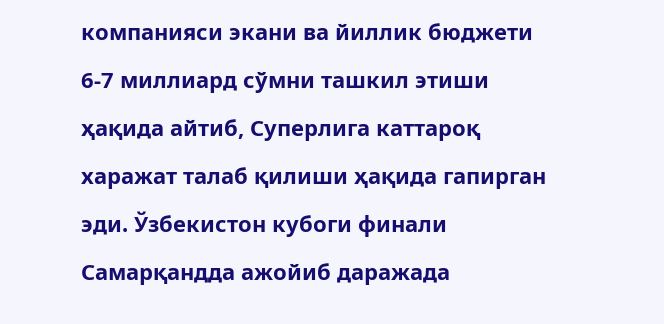компанияси экани ва йиллик бюджети 6-7 миллиард сўмни ташкил этиши ҳақида айтиб, Суперлига каттароқ харажат талаб қилиши ҳақида гапирган эди. Ўзбекистон кубоги финали Самарқандда ажойиб даражада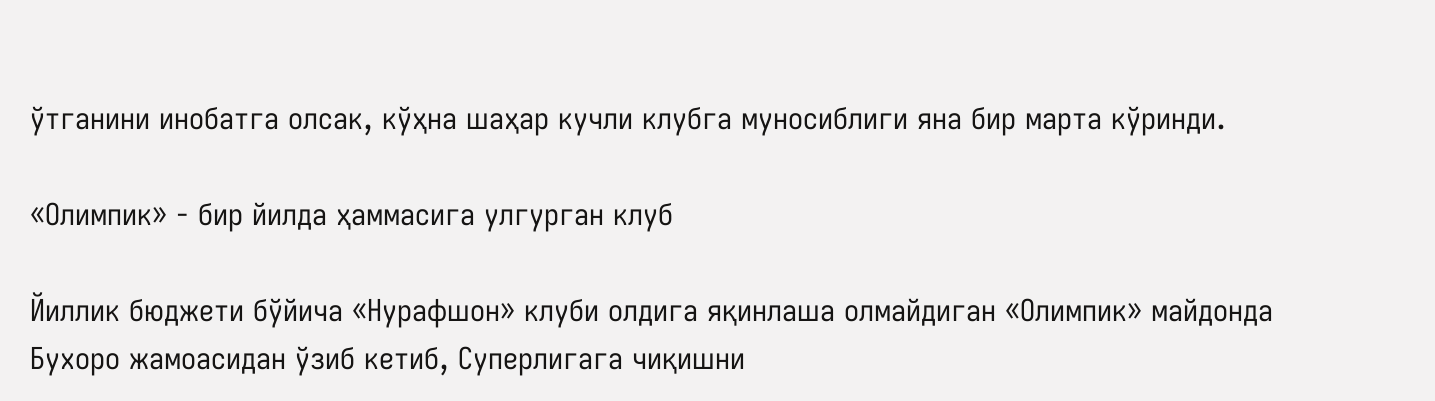ўтганини инобатга олсак, кўҳна шаҳар кучли клубга муносиблиги яна бир марта кўринди.

«Олимпик» - бир йилда ҳаммасига улгурган клуб

Йиллик бюджети бўйича «Нурафшон» клуби олдига яқинлаша олмайдиган «Олимпик» майдонда Бухоро жамоасидан ўзиб кетиб, Суперлигага чиқишни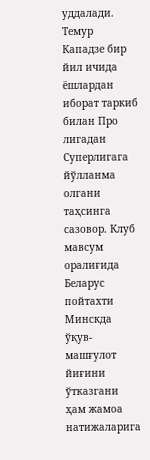уддалади. Темур Кападзе бир йил ичида ёшлардан иборат таркиб билан Про лигадан Суперлигага йўлланма олгани таҳсинга сазовор. Клуб мавсум оралиғида Беларус пойтахти Минскда ўқув-машғулот йиғини ўтказгани ҳам жамоа натижаларига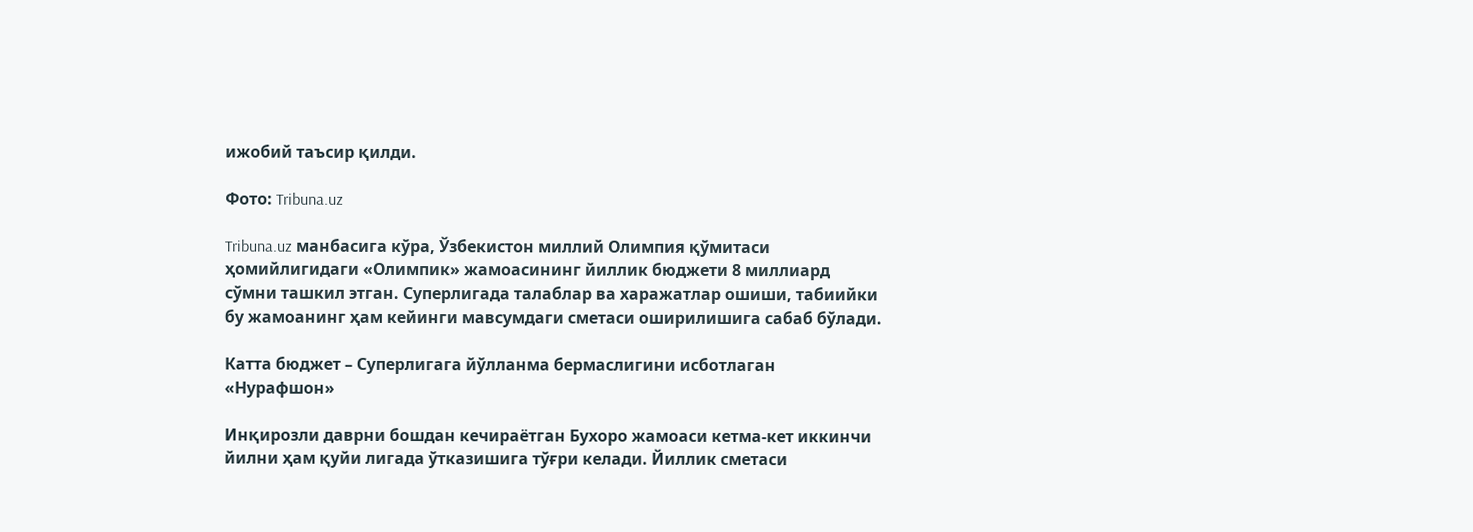ижобий таъсир қилди.

Фото: Tribuna.uz

Tribuna.uz манбасига кўра, Ўзбекистон миллий Олимпия қўмитаси ҳомийлигидаги «Олимпик» жамоасининг йиллик бюджети 8 миллиард сўмни ташкил этган. Суперлигада талаблар ва харажатлар ошиши, табиийки бу жамоанинг ҳам кейинги мавсумдаги сметаси оширилишига сабаб бўлади.

Катта бюджет – Суперлигага йўлланма бермаслигини исботлаган «Нурафшон»

Инқирозли даврни бошдан кечираётган Бухоро жамоаси кетма-кет иккинчи йилни ҳам қуйи лигада ўтказишига тўғри келади. Йиллик сметаси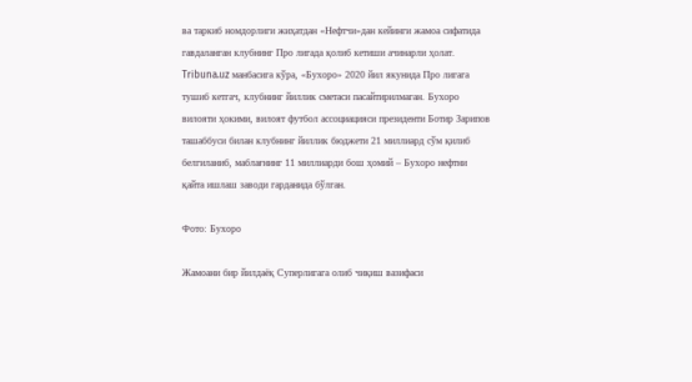ва таркиб номдорлиги жиҳатдан «Нефтчи»дан кейинги жамоа сифатида гавдаланган клубнинг Про лигада қолиб кетиши ачинарли ҳолат. Tribuna.uz манбасига кўра, «Бухоро» 2020 йил якунида Про лигага тушиб кетгач, клубнинг йиллик сметаси пасайтирилмаган. Бухоро вилояти ҳокими, вилоят футбол ассоциацияси президенти Ботир Зарипов ташаббуси билан клубнинг йиллик бюджети 21 миллиард сўм қилиб белгиланиб, маблағнинг 11 миллиарди бош ҳомий – Бухоро нефтни қайта ишлаш заводи гарданида бўлган.

Фото: Бухоро

Жамоани бир йилдаёқ Суперлигага олиб чиқиш вазифаси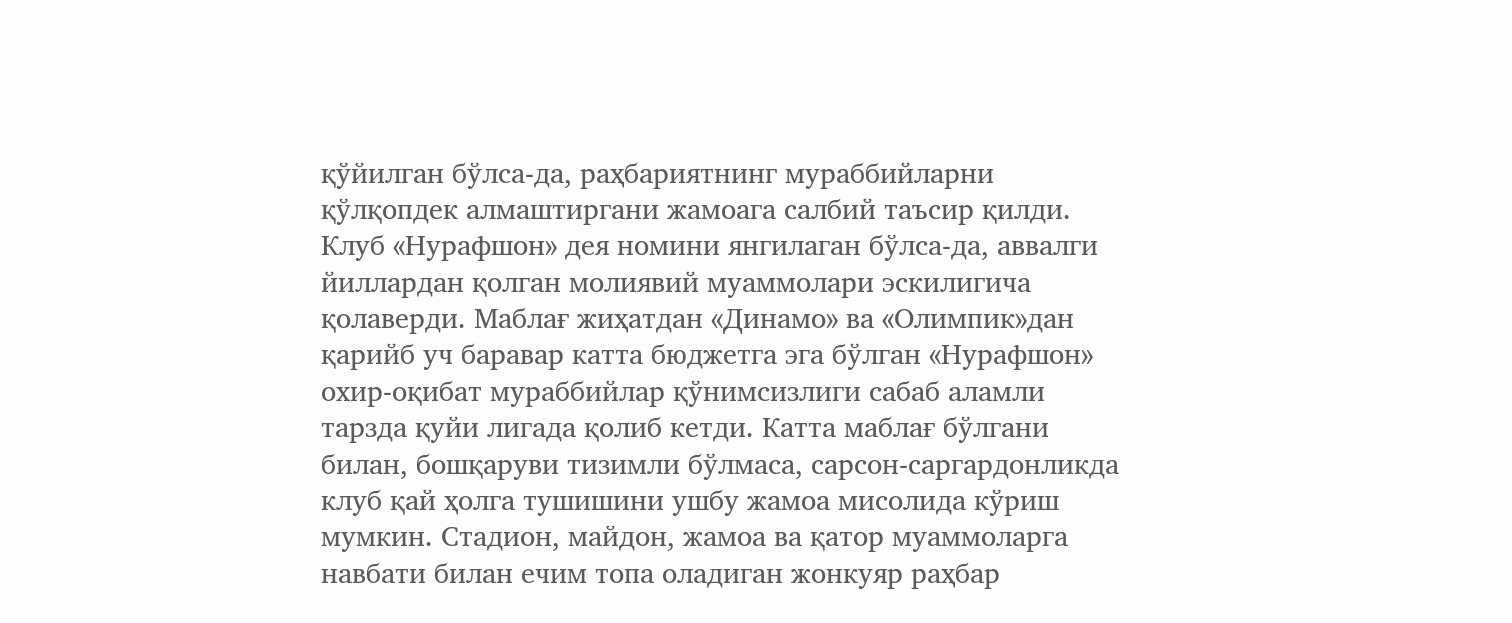қўйилган бўлса-да, раҳбариятнинг мураббийларни қўлқопдек алмаштиргани жамоага салбий таъсир қилди. Клуб «Нурафшон» дея номини янгилаган бўлса-да, аввалги йиллардан қолган молиявий муаммолари эскилигича қолаверди. Маблағ жиҳатдан «Динамо» ва «Олимпик»дан қарийб уч баравар катта бюджетга эга бўлган «Нурафшон» охир-оқибат мураббийлар қўнимсизлиги сабаб аламли тарзда қуйи лигада қолиб кетди. Катта маблағ бўлгани билан, бошқаруви тизимли бўлмаса, сарсон-саргардонликда клуб қай ҳолга тушишини ушбу жамоа мисолида кўриш мумкин. Стадион, майдон, жамоа ва қатор муаммоларга навбати билан ечим топа оладиган жонкуяр раҳбар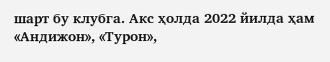шарт бу клубга. Акс ҳолда 2022 йилда ҳам «Андижон», «Турон»,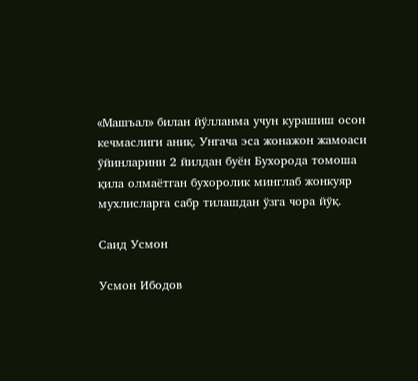«Машъал» билан йўлланма учун курашиш осон кечмаслиги аниқ. Унгача эса жонажон жамоаси ўйинларини 2 йилдан буён Бухорода томоша қила олмаётган бухоролик минглаб жонкуяр мухлисларга сабр тилашдан ўзга чора йўқ.

Саид Усмон

Усмон Ибодов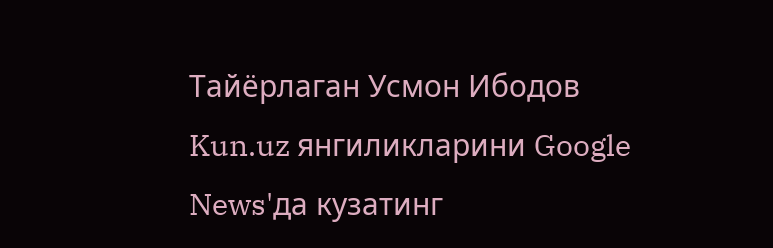Тайёрлаган Усмон Ибодов
Kun.uz янгиликларини Google News'да кузатинг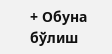+ Обуна бўлиш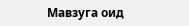Мавзуга оид